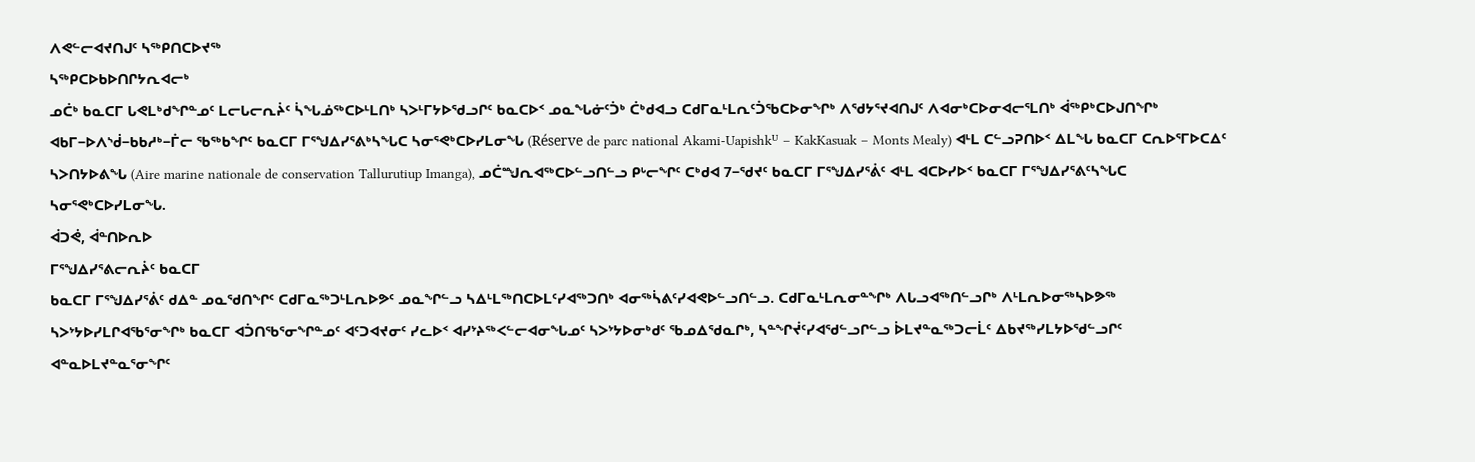ᐱᕙᓪᓕᐊᔪᑎᒍᑦ ᓴᖅᑭᑎᑕᐅᔪᖅ
ᓴᖅᑭᑕᐅᑲᐅᑎᒋᔭᕆᐊᓕᒃ
ᓄᑖᒃ ᑲᓇᑕᒥ ᒐᕙᒪᒃᑯᖏᓐᓄᑦ ᒪᓕᒐᓕᕆᔩᑦ ᓵᖓᓅᖅᑕᐅᒻᒪᑎᒃ ᓴᐳᒻᒥᔭᐅᖁᓗᒋᑦ ᑲᓇᑕᐅᑉ ᓄᓇᖓᓃᑦᑑᒃ ᑖᒃᑯᐊᓗ ᑕᑯᒥᓇᒻᒪᕆᑦᑑᖃᑕᐅᓂᖏᒃ ᐱᖁᔭᕐᔪᐊᑎᒍᑦ ᐱᐊᓂᒃᑕᐅᓂᐊᓕᕐᒪᑎᒃ ᐋᖅᑭᒃᑕᐅᒍᑎᖏᒃ ᐊᑲᒥ−ᐅᐱᔅᑰ−ᑲᑲᓱᒃ−ᒦᓕ ᖃᖅᑲᖏᑦ ᑲᓇᑕᒥ ᒥᕐᖑᐃᓯᕐᕕᒃᓴᖓᑕ ᓴᓂᕐᕙᒃᑕᐅᓯᒪᓂᖓ (Réserve de parc national Akami-Uapishkᵁ – KakKasuak – Monts Mealy) ᐊᒻᒪ ᑕᓪᓗᕈᑎᐅᑉ ᐃᒪᖓ ᑲᓇᑕᒥ ᑕᕆᐅᕐᒥᐅᑕᐃᑦ ᓴᐳᑎᔭᐅᕕᖓ (Aire marine nationale de conservation Tallurutiup Imanga), ᓄᑖᙳᕆᐊᖅᑕᐅᓪᓗᑎᓪᓗ ᑭᒡᓕᖏᑦ ᑕᒃᑯᐊ 7−ᖁᔪᑦ ᑲᓇᑕᒥ ᒥᕐᖑᐃᓯᕐᕖᑦ ᐊᒻᒪ ᐊᑕᐅᓯᐅᑉ ᑲᓇᑕᒥ ᒥᕐᖑᐃᓯᕐᕕᑦᓴᖓᑕ ᓴᓂᕐᕙᒃᑕᐅᓯᒪᓂᖓ.
ᐋᑐᕚ, ᐋᓐᑎᐅᕆᐅ
ᒥᕐᖑᐃᓯᕐᕕᓕᕆᔩᑦ ᑲᓇᑕᒥ
ᑲᓇᑕᒥ ᒥᕐᖑᐃᓯᕐᕖᑦ ᑯᐃᓐ ᓄᓇᖁᑎᖏᑦ ᑕᑯᒥᓇᖅᑐᒻᒪᕆᐅᕗᑦ ᓄᓇᖏᓪᓗ ᓴᐃᒻᒪᖅᑎᑕᐅᒪᑦᓯᐊᖅᑐᑎᒃ ᐊᓂᖅᓵᕕᑦᓯᐊᕙᐅᓪᓗᑎᓪᓗ. ᑕᑯᒥᓇᒻᒪᕆᓂᓐᖏᒃ ᐱᒐᓗᐊᖅᑎᓪᓗᒋᒃ ᐱᒻᒪᕆᐅᓂᖅᓴᐅᕗᖅ ᓴᐳᔾᔭᐅᓯᒪᒋᐊᖃᕐᓂᖏᒃ ᑲᓇᑕᒥ ᐊᑑᑎᖃᕐᓂᖏᓐᓄᑦ ᐊᑦᑐᐊᔪᓂᑦ ᓯᓚᐅᑉ ᐊᓯᔾᔨᖅᐸᓪᓕᐊᓂᖓᓄᑦ ᓴᐳᔾᔭᐅᓂᒃᑯᑦ ᖃᓄᐃᖁᓇᒋᒃ, ᓴᓐᖏᔫᑦᓯᐊᖁᓪᓗᒋᓪᓗ ᐆᒪᔪᓐᓇᖅᑐᓕᒫᑦ ᐃᑲᔪᖅᓯᒪᔭᐅᖁᓪᓗᒋᑦ ᐊᓐᓇᐅᒪᔪᓐᓇᕐᓂᖏᑦ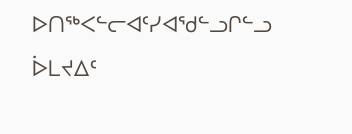ᐅᑎᖅᐸᓪᓕᐊᑦᓯᐊᖁᓪᓗᒋᓪᓗ ᐆᒪᔪᐃᑦ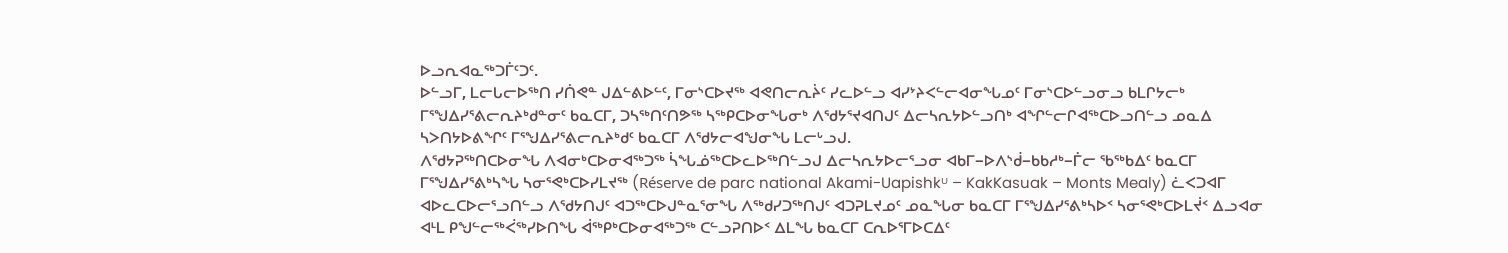ᐅᓗᕆᐊᓇᖅᑐᒦᑦᑐᑦ.
ᐅᓪᓗᒥ, ᒪᓕᒐᓕᐅᖅᑎ ᓯᑏᕙᓐ ᒍᐃᓪᕕᐅᓪᑦ, ᒥᓂᔅᑕᐅᔪᖅ ᐊᕙᑎᓕᕆᔩᑦ ᓯᓚᐅᓪᓗ ᐊᓯᔾᔨᐸᓪᓕᐊᓂᖓᓄᑦ ᒥᓂᔅᑕᐅᓪᓗᓂᓗ ᑲᒪᒋᔭᓕᒃ ᒥᕐᖑᐃᓯᕐᕕᓕᕆᔨᒃᑯᓐᓂᑦ ᑲᓇᑕᒥ, ᑐᓴᖅᑎᑦᑎᕗᖅ ᓴᖅᑭᑕᐅᓂᖓᓂᒃ ᐱᖁᔭᕐᔪᐊᑎᒍᑦ ᐃᓕᓴᕆᔭᐅᓪᓗᑎᒃ ᐊᖏᓪᓕᒋᐊᖅᑕᐅᓗᑎᓪᓗ ᓄᓇᐃ ᓴᐳᑎᔭᐅᕕᖏᑦ ᒥᕐᖑᐃᓯᕐᕕᓕᕆᔨᒃᑯᑦ ᑲᓇᑕᒥ ᐱᖁᔭᓕᐊᖑᓂᖓ ᒪᓕᒡᓗᒍ.
ᐱᖁᔭᕈᖅᑎᑕᐅᓂᖓ ᐱᐊᓂᒃᑕᐅᓂᐊᖅᑐᖅ ᓵᖓᓅᖅᑕᐅᓚᐅᖅᑎᓪᓗᒍ ᐃᓕᓴᕆᔭᐅᓕᕐᓗᓂ ᐊᑲᒥ−ᐅᐱᔅᑰ−ᑲᑲᓱᒃ−ᒦᓕ ᖃᖅᑲᐃᑦ ᑲᓇᑕᒥ ᒥᕐᖑᐃᓯᕐᕕᒃᓴᖓ ᓴᓂᕐᕙᒃᑕᐅᓯᒪᔪᖅ (Réserve de parc national Akami-Uapishkᵁ – KakKasuak – Monts Mealy) ᓛᐸᑐᐊᒥ ᐊᐅᓚᑕᐅᓕᕐᓗᑎᓪᓗ ᐱᖁᔭᑎᒍᑦ ᐊᑐᖅᑕᐅᒍᓐᓇᕐᓂᖓ ᐱᖅᑯᓯᑐᖅᑎᒍᑦ ᐊᑐᕈᒪᔪᓄᑦ ᓄᓇᖓᓂ ᑲᓇᑕᒥ ᒥᕐᖑᐃᓯᕐᕕᒃᓴᐅᑉ ᓴᓂᕐᕙᒃᑕᐅᒪᔫᑉ ᐃᓗᐊᓂ ᐊᒻᒪ ᑭᖑᓪᓕᖅᐹᖅᓯᐅᑎᖓ ᐋᖅᑭᒃᑕᐅᓂᐊᖅᑐᖅ ᑕᓪᓗᕈᑎᐅᑉ ᐃᒪᖓ ᑲᓇᑕᒥ ᑕᕆᐅᕐᒥᐅᑕᐃᑦ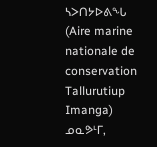ᓴᐳᑎᔭᐅᕕᖓ (Aire marine nationale de conservation Tallurutiup Imanga) ᓄᓇᕗᒻᒥ,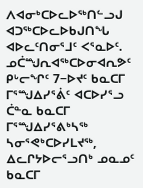ᐱᐊᓂᒃᑕᐅᓚᐅᖅᑎᓪᓗᒍ ᐊᑐᖅᑕᐅᓚᐅᑲᒍᑎᖓ ᐊᐅᓚᑦᑎᓂᕐᒧᑦ ᐸᕐᓇᐅᑦ. ᓄᑖᙳᕆᐊᖅᑕᐅᓂᐊᕆᕗᑦ ᑭᒡᓕᖏᑦ 7−ᐅᔪᑦ ᑲᓇᑕᒥ ᒥᕐᙳᐃᓯᕐᕖᑦ ᐊᑕᐅᓯᕐᓗ ᑖᓐᓇ ᑲᓇᑕᒥ ᒥᕐᙳᐃᓯᕐᕕᒃᓴᖅ ᓴᓂᕐᕙᒃᑕᐅᓯᒪᔪᖅ, ᐃᓚᒋᔭᐅᓕᕐᓗᑎᒃ ᓄᓇᓄᑦ ᑲᓇᑕᒥ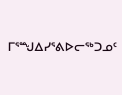ᒥᕐᙳᐃᓯᕐᕕᐅᓕᖅᑐᓄᑦ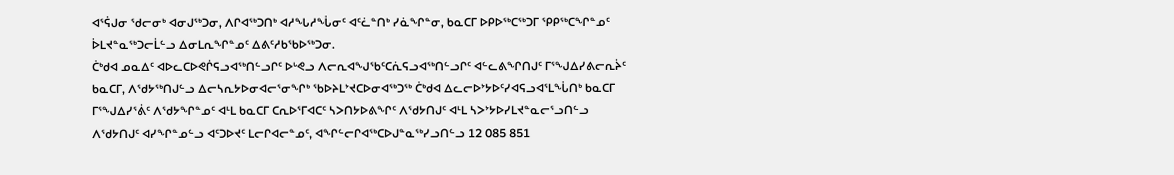ᐊᕐᕌᒍᓂ ᖁᓕᓂᒃ ᐊᓂᒍᖅᑐᓂ, ᐱᒋᐊᖅᑐᑎᒃ ᐊᓱᖓᓱᖔᓂᑦ ᐊᑦᓛᓐᑎᒃ ᓯᓈᖏᓐᓂ, ᑲᓇᑕᒥ ᐅᑭᐅᖅᑕᖅᑐᒥ ᕿᑭᖅᑕᖏᓐᓄᑦ ᐆᒪᔪᓐᓇᖅᑐᓕᒫᓪᓗ ᐃᓂᒪᕆᖏᓐᓄᑦ ᐃᕕᑦᓱᑲᖃᐅᖅᑐᓂ.
ᑖᒃᑯᐊ ᓄᓇᐃᑦ ᐊᐅᓚᑕᐅᕙᒌᕋᓗᐊᖅᑎᓪᓗᒋᑦ ᐅᒡᕙᓗ ᐱᓕᕆᐊᖑᖃᑦᑕᕇᕋᓗᐊᖅᑎᓪᓗᒋᑦ ᐊᓪᓚᕕᖏᑎᒍᑦ ᒥᕐᖑᐃᓯᕕᓕᕆᔩᑦ ᑲᓇᑕᒥ, ᐱᖁᔭᖅᑎᒍᓪᓗ ᐃᓕᓴᕆᔭᐅᓂᐊᓕᕐᓂᖏᒃ ᖃᐅᔨᒪᔾᔪᑕᐅᓂᐊᖅᑐᖅ ᑖᒃᑯᐊ ᐃᓚᓕᐅᔾᔭᐅᑦᓯᐊᕋᓗᐊᕐᒪᖔᑎᒃ ᑲᓇᑕᒥ ᒥᕐᖑᐃᓯᕐᕖᑦ ᐱᖁᔭᖏᓐᓄᑦ ᐊᒻᒪ ᑲᓇᑕᒥ ᑕᕆᐅᕐᒥᐊᑕᑦ ᓴᐳᑎᔭᐅᕕᖏᑦ ᐱᖁᔭᑎᒍᑦ ᐊᒻᒪ ᓴᐳᔾᔭᐅᓯᒪᔪᓐᓇᓕᕐᓗᑎᓪᓗ ᐱᖁᔭᑎᒍᑦ ᐊᓯᖏᓐᓄᓪᓗ ᐊᑦᑐᐅᔪᑦ ᒪᓕᒋᐊᓕᓐᓄᑦ, ᐊᖏᓪᓕᒋᐊᖅᑕᐅᒍᓐᓇᖅᓯᓗᑎᓪᓗ 12 085 851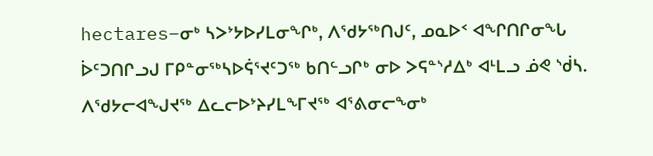hectares−ᓂᒃ ᓴᐳᔾᔭᐅᓯᒪᓂᖏᒃ, ᐱᖁᔭᖅᑎᒍᑦ, ᓄᓇᐅᑉ ᐊᖏᑎᒋᓂᖓ ᐆᑦᑐᑎᒋᓗᒍ ᒥᑭᓐᓂᖅᓴᐅᕌᕐᔪᑦᑐᖅ ᑲᑎᓪᓗᒋᒃ ᓂᐅ ᐳᕋᓐᔅᓱᐃᒃ ᐊᒻᒪᓗ ᓅᕙ ᔅᑰᓴ.
ᐱᖁᔭᓕᐊᖑᔪᖅ ᐃᓚᓕᐅᔾᔨᓯᒪᖕᒥᔪᖅ ᐊᕐᕕᓂᓕᖕᓂᒃ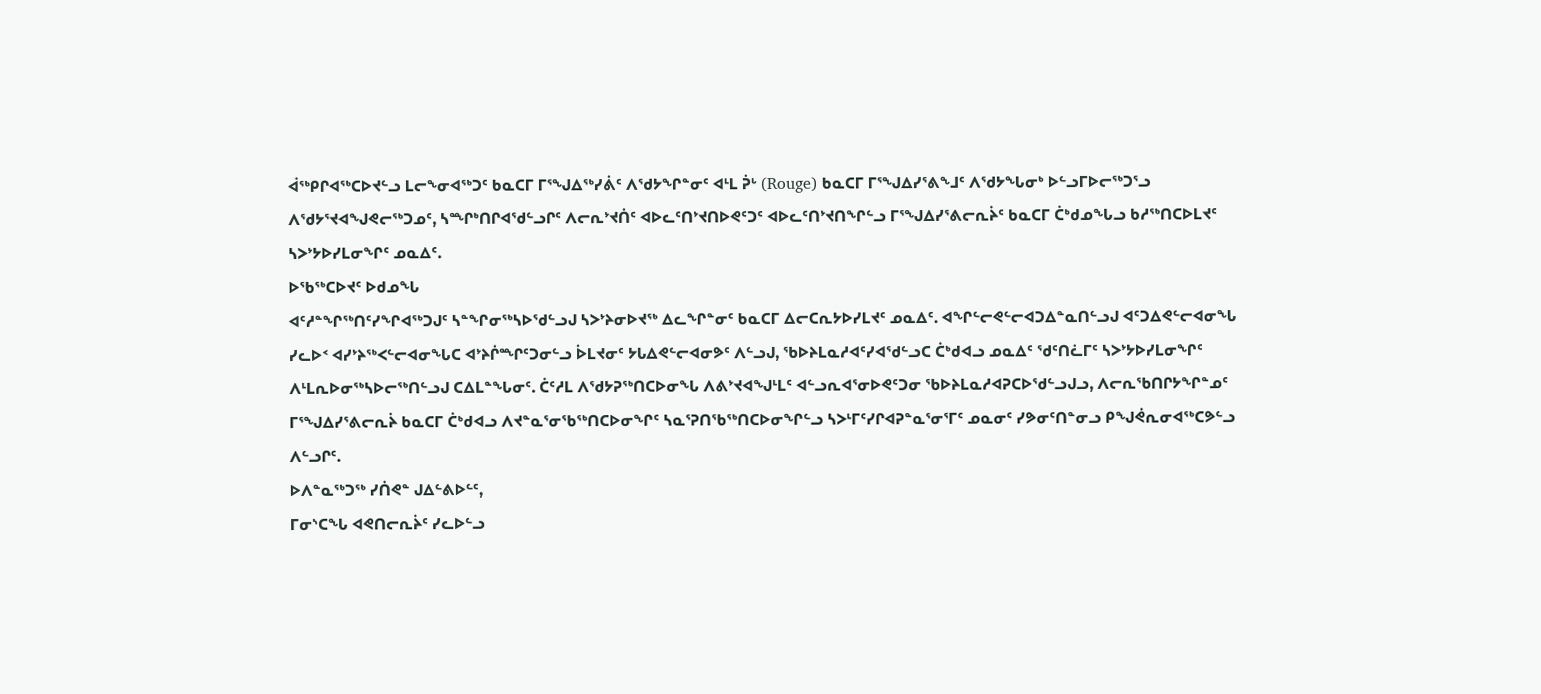ᐋᖅᑭᒋᐊᖅᑕᐅᔪᓪᓗ ᒪᓕᖕᓂᐊᖅᑐᑦ ᑲᓇᑕᒥ ᒥᕐᖑᐃᖅᓯᕖᑦ ᐱᖁᔭᖏᓐᓂᑦ ᐊᒻᒪ ᕉᒡ (Rouge) ᑲᓇᑕᒥ ᒥᕐᖑᐃᓯᕐᕕᖕᒧᑦ ᐱᖁᔭᖓᓂᒃ ᐅᓪᓗᒥᐅᓕᖅᑐᕐᓗ ᐱᖁᔭᕐᔪᐊᖑᕙᓕᖅᑐᓄᑦ, ᓴᙱᒃᑎᒋᐊᖁᓪᓗᒋᑦ ᐱᓕᕆᔾᔪᑏᑦ ᐊᐅᓚᑦᑎᔾᔪᑎᐅᕙᑦᑐᑦ ᐊᐅᓚᑦᑎᔾᔪᑎᖏᓪᓗ ᒥᕐᖑᐃᓯᕐᕕᓕᕆᔩᑦ ᑲᓇᑕᒥ ᑖᒃᑯᓄᖓᓗ ᑲᓱᖅᑎᑕᐅᒪᔪᑦ ᓴᐳᔾᔭᐅᓯᒪᓂᖏᑦ ᓄᓇᐃᑦ.
ᐅᖃᖅᑕᐅᔪᑦ ᐅᑯᓄᖓ
ᐊᑦᓱᓐᖏᖅᑎᑦᓯᖏᐊᖅᑐᒍᑦ ᓴᓐᖏᓂᖅᓴᐅᖁᓪᓗᒍ ᓴᐳᔾᔨᓂᐅᔪᖅ ᐃᓚᖏᓐᓂᑦ ᑲᓇᑕᒥ ᐃᓕᑕᕆᔭᐅᓯᒪᔪᑦ ᓄᓇᐃᑦ. ᐊᖏᓪᓕᕙᓪᓕᐊᑐᐃᓐᓇᑎᓪᓗᒍ ᐊᑦᑐᐃᕙᓪᓕᐊᓂᖓ ᓯᓚᐅᑉ ᐊᓯᔾᔨᖅᐸᓪᓕᐊᓂᖓᑕ ᐊᔾᔨᒌᙱᑦᑐᓂᓪᓗ ᐆᒪᔪᓂᑦ ᔭᒐᐃᕙᓪᓕᐊᓂᕗᑦ ᐱᓪᓗᒍ, ᖃᐅᔨᒪᓇᓱᐊᑦᓯᐊᖁᓪᓗᑕ ᑖᒃᑯᐊᓗ ᓄᓇᐃᑦ ᖁᑦᑎᓛᒥᑦ ᓴᐳᔾᔭᐅᓯᒪᓂᖏᑦ ᐱᒻᒪᕆᐅᓂᖅᓴᐅᓕᖅᑎᓪᓗᒍ ᑕᐃᒪᓐᖓᓂᑦ. ᑖᑦᓱᒪ ᐱᖁᔭᕈᖅᑎᑕᐅᓂᖓ ᐱᕕᔾᔪᐊᖑᒻᒪᑦ ᐊᓪᓗᕆᐊᕐᓂᐅᕙᑦᑐᓂ ᖃᐅᔨᒪᓇᓱᐊᕈᑕᐅᖁᓪᓗᒍᓗ, ᐱᓕᕆᖃᑎᒋᔭᖏᓐᓄᑦ ᒥᕐᖑᐃᓯᕐᕕᓕᕆᔩ ᑲᓇᑕᒥ ᑖᒃᑯᐊᓗ ᐱᔪᓐᓇᕐᓂᖃᖅᑎᑕᐅᓂᖏᑦ ᓴᓇᕐᕈᑎᖃᖅᑎᑕᐅᓂᖏᓪᓗ ᓴᐳᒻᒥᑦᓯᒋᐊᕈᓐᓇᕐᓂᕐᒥᑦ ᓄᓇᓂᑦ ᓯᕗᓂᑦᑎᓐᓂᓗ ᑭᖑᕚᕆᓂᐊᖅᑕᕗᓪᓗ ᐱᓪᓗᒋᑦ.
ᐅᐱᓐᓇᖅᑐᖅ ᓯᑏᕙᓐ ᒍᐃᓪᕕᐅᓪᑦ,
ᒥᓂᔅᑕᖓ ᐊᕙᑎᓕᕆᔩᑦ ᓯᓚᐅᓪᓗ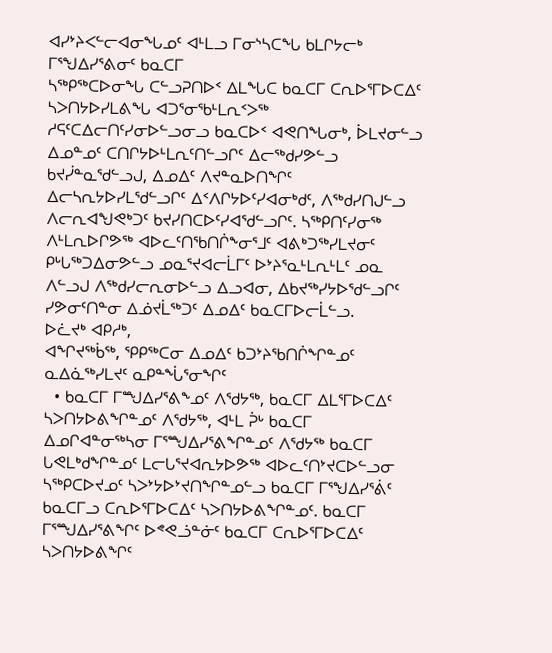ᐊᓯᔾᔨᐸᓪᓕᐊᓂᖓᓄᑦ ᐊᒻᒪᓗ ᒥᓂᔅᓴᑕᖓ ᑲᒪᒋᔭᓕᒃ ᒥᕐᖑᐃᓯᕐᕕᓂᑦ ᑲᓇᑕᒥ
ᓴᖅᑭᖅᑕᐅᓂᖓ ᑕᓪᓗᕈᑎᐅᑉ ᐃᒪᖓᑕ ᑲᓇᑕᒥ ᑕᕆᐅᕐᒥᐅᑕᐃᑦ ᓴᐳᑎᔭᐅᓯᒪᕕᖓ ᐊᑐᕐᓂᖃᒻᒪᕆᑉᐳᖅ ᓱᕋᑦᑕᐃᓕᑎᑦᓯᓂᐅᓪᓗᓂᓗ ᑲᓇᑕᐅᑉ ᐊᕙᑎᖓᓂᒃ, ᐆᒪᔪᓂᓪᓗ ᐃᓄᓐᓄᑦ ᑕᑎᒋᔭᐅᒻᒪᕆᑦᑎᓪᓗᒋᑦ ᐃᓕᖅᑯᓯᕗᓪᓗ ᑲᔪᓰᓐᓇᖁᓪᓗᒍ, ᐃᓄᐃᑦ ᐱᔪᓐᓇᐅᑎᖏᑦ ᐃᓕᓴᕆᔭᐅᓯᒪᖁᓪᓗᒋᑦ ᐃᑉᐱᒋᔭᐅᑦᓯᐊᓂᒃᑯᑦ, ᐱᖅᑯᓯᑎᒍᓪᓗ ᐱᓕᕆᐊᖑᕙᒃᑐᑦ ᑲᔪᓯᑎᑕᐅᑦᓯᐊᖁᓪᓗᒋᑦ. ᓴᖅᑭᑎᑦᓯᓂᖅ ᐱᒻᒪᕆᐅᒋᕗᖅ ᐊᐅᓚᑦᑎᖃᑎᒌᖕᓂᕐᒧᑦ ᐊᕕᒃᑐᖅᓯᒪᔪᓂᑦ ᑭᒡᒐᖅᑐᐃᓂᕗᓪᓗ ᓄᓇᕐᔪᐊᓕᒫᒥᑦ ᐅᔾᔨᕐᓇᒻᒪᕆᒻᒪᑦ ᓄᓇ ᐱᓪᓗᒍ ᐱᖅᑯᓯᓕᕆᓂᐅᓪᓗ ᐃᓗᐊᓂ, ᐃᑲᔪᖅᓯᔭᐅᖁᓪᓗᒋᑦ ᓯᕗᓂᑦᑎᓐᓂ ᐃᓅᔪᒫᖅᑐᑦ ᐃᓄᐃᑦ ᑲᓇᑕᒥᐅᓕᒫᓪᓗ.
ᐅᓛᔪᒃ ᐊᑭᓱᒃ,
ᐊᖏᔪᖅᑳᖅ, ᕿᑭᖅᑕᓂ ᐃᓄᐃᑦ ᑲᑐᔾᔨᖃᑎᒌᖏᓐᓄᑦ
ᓇᐃᓈᖅᓯᒪᔪᑦ ᓇᑭᓐᖔᕐᓂᖏᑦ
  • ᑲᓇᑕᒥ ᒥᙳᐃᓯᕐᕕᖕᓄᑦ ᐱᖁᔭᖅ, ᑲᓇᑕᒥ ᐃᒪᕐᒥᐅᑕᐃᑦ ᓴᐳᑎᔭᐅᕕᖏᓐᓄᑦ ᐱᖁᔭᖅ, ᐊᒻᒪ ᕉᒡ ᑲᓇᑕᒥ ᐃᓄᒋᐊᓐᓂᖅᓴᓂ ᒥᕐᙳᐃᓯᕐᕕᖕᒋᓐᓄᑦ ᐱᖁᔭᖅ ᑲᓇᑕᒥ ᒐᕙᒪᒃᑯᖏᓐᓄᑦ ᒪᓕᒐᕐᔪᐊᕆᔭᐅᕗᖅ ᐊᐅᓚᑦᑎᔾᔪᑕᐅᓪᓗᓂ ᓴᖅᑭᑕᐅᔪᓄᑦ ᓴᐳᔾᔭᐅᔾᔪᑎᖏᓐᓄᓪᓗ ᑲᓇᑕᒥ ᒥᕐᖑᐃᓯᕐᕖᑦ ᑲᓇᑕᒥᓗ ᑕᕆᐅᕐᒥᐅᑕᐃᑦ ᓴᐳᑎᔭᐅᕕᖏᓐᓄᑦ. ᑲᓇᑕᒥ ᒥᕐᙳᐃᓯᕐᕕᖏᑦ ᐅᕝᕙᓘᓐᓃᑦ ᑲᓇᑕᒥ ᑕᕆᐅᕐᒥᐅᑕᐃᑦ ᓴᐳᑎᔭᐅᕕᖏᑦ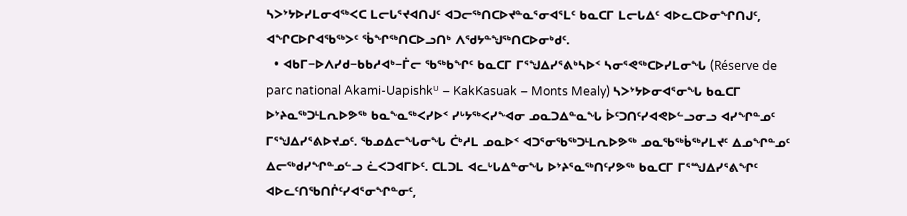ᓴᐳᔾᔭᐅᓯᒪᓂᐊᖅᐸᑕ ᒪᓕᒐᕐᔪᐊᑎᒍᑦ ᐊᑐᓕᖅᑎᑕᐅᔪᓐᓇᕐᓂᐊᕐᒪᑦ ᑲᓇᑕᒥ ᒪᓕᒐᐃᑦ ᐊᐅᓚᑕᐅᓂᖏᑎᒍᑦ, ᐊᖏᑕᐅᒋᐊᖃᖅᐳᑦ ᖄᖏᖅᑎᑕᐅᓗᑎᒃ ᐱᖁᔭᓐᖑᖅᑎᑕᐅᓂᒃᑯᑦ.
  • ᐊᑲᒥ−ᐅᐱᓯᑯ−ᑲᑲᓱᐊᒃ−ᒦᓕ ᖃᖅᑲᖏᑦ ᑲᓇᑕᒥ ᒥᕐᖑᐃᓯᕐᕕᒃᓴᐅᑉ ᓴᓂᕐᕙᖅᑕᐅᓯᒪᓂᖓ (Réserve de parc national Akami-Uapishkᵁ – KakKasuak – Monts Mealy) ᓴᐳᔾᔭᐅᓂᐊᕐᓂᖓ ᑲᓇᑕᒥ ᐅᔾᔨᓇᖅᑐᒻᒪᕆᐅᕗᖅ ᑲᓇᖕᓇᖅᐸᓯᐅᑉ ᓯᒡᔭᖅᐸᓯᖕᐊᓂ ᓄᓇᑐᐃᓐᓇᖓ ᐆᑦᑐᑎᑦᓯᐊᕙᐅᓪᓗᓂᓗ ᐊᓯᖏᓐᓄᑦ ᒥᕐᖑᐃᓯᕐᕕᐅᔪᓄᑦ. ᖃᓄᐃᓕᖓᓂᖓ ᑖᒃᓱᒪ ᓄᓇᐅᑉ ᐊᑐᕐᓂᖃᖅᑐᒻᒪᕆᐅᕗᖅ ᓄᓇᖃᖅᑳᖅᓯᒪᔪᑦ ᐃᓄᖏᓐᓄᑦ ᐃᓕᖅᑯᓯᖏᓐᓄᓪᓗ ᓛᐸᑐᐊᒥᐅᑦ. ᑕᒪᑐᒪ ᐊᓚᒡᒐᐃᓐᓂᖓ ᐅᔾᔨᕐᓇᖅᑎᑦᓯᕗᖅ ᑲᓇᑕᒥ ᒥᕐᙳᐃᓯᕐᕕᖏᑦ ᐊᐅᓚᑦᑎᖃᑎᒌᑦᓯᐊᕐᓂᖏᓐᓂᑦ,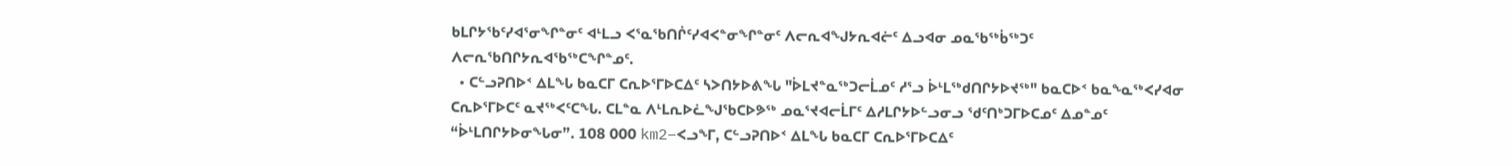ᑲᒪᒋᔭᖃᑦᓯᐊᕐᓂᖏᓐᓂᑦ ᐊᒻᒪᓗ ᐸᕐᓇᖃᑎᒌᑦᓯᐊᐸᓐᓂᖏᓐᓂᑦ ᐱᓕᕆᐊᖑᔭᕆᐊᓖᑦ ᐃᓗᐊᓂ ᓄᓇᖃᖅᑳᖅᑐᑦ ᐱᓕᕆᖃᑎᒋᔭᕆᐊᖃᖅᑕᖏᓐᓄᑦ.
  • ᑕᓪᓗᕈᑎᐅᑉ ᐃᒪᖓ ᑲᓇᑕᒥ ᑕᕆᐅᕐᒥᐅᑕᐃᑦ ᓴᐳᑎᔭᐅᕕᖓ "ᐆᒪᔪᓐᓇᖅᑐᓕᒫᓄᑦ ᓱᕐᓗ ᐆᒻᒪᖅᑯᑎᒋᔭᐅᔪᖅ" ᑲᓇᑕᐅᑉ ᑲᓇᖕᓇᖅᐸᓯᐊᓂ ᑕᕆᐅᕐᒥᐅᑕᑦ ᓇᔪᖅᐸᑦᑕᖓ. ᑕᒪᓐᓇ ᐱᒻᒪᕆᐅᓛᖑᖃᑕᐅᕗᖅ ᓄᓇᕐᔪᐊᓕᒫᒥᑦ ᐃᓱᒪᒋᔭᐅᓪᓗᓂᓗ ᖁᑦᑎᒃᑐᒥᐅᑕᓄᑦ ᐃᓄᓐᓄᑦ “ᐆᒻᒪᑎᒋᔭᐅᓂᖓᓂ”. 108 000 km2−ᐸᓗᖕᒥ, ᑕᓪᓗᕈᑎᐅᑉ ᐃᒪᖓ ᑲᓇᑕᒥ ᑕᕆᐅᕐᒥᐅᑕᐃᑦ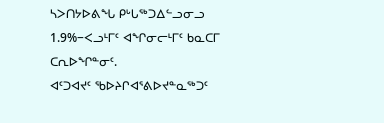ᓴᐳᑎᔭᐅᕕᖓ ᑭᒡᒐᖅᑐᐃᓪᓗᓂᓗ 1.9%−ᐸᓗᒻᒥᑦ ᐊᖏᓂᓕᒻᒥᑦ ᑲᓇᑕᒥ ᑕᕆᐅᖏᓐᓂᑦ.
ᐊᑦᑐᐊᔪᑦ ᖃᐅᔨᒋᐊᕐᕕᐅᔪᓐᓇᖅᑐᑦ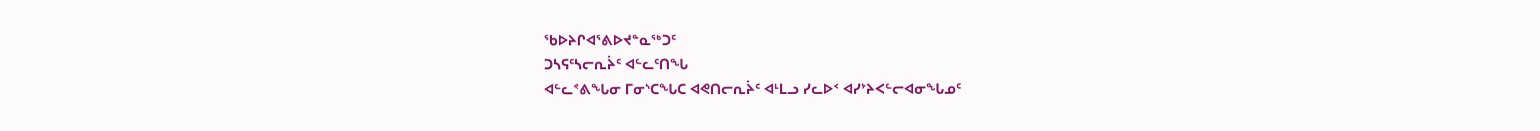ᖃᐅᔨᒋᐊᕐᕕᐅᔪᓐᓇᖅᑐᑦ
ᑐᓴᕋᑦᓴᓕᕆᔩᑦ ᐊᓪᓚᑦᑎᖓ
ᐊᓪᓚᕝᕕᖓᓂ ᒥᓂᔅᑕᖓᑕ ᐊᕙᑎᓕᕆᔩᑦ ᐊᒻᒪᓗ ᓯᓚᐅᑉ ᐊᓯᔾᔨᐸᓪᓕᐊᓂᖓᓄᑦ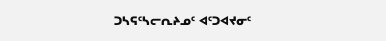ᑐᓴᕋᑦᓴᓕᕆᔨᓄᑦ ᐊᑦᑐᐊᔪᓂᑦ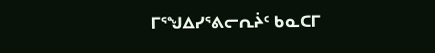ᒥᕐᖑᐃᓯᕐᕕᓕᕆᔩᑦ ᑲᓇᑕᒥ